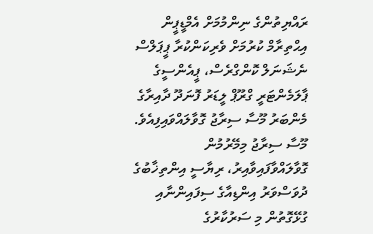ރައްޔިތުންގެ ނިންމުމަށް އެމްޑީޕީން އިޙްތިރާމް ކުރުމަށް ވެރިކަންކުރާ ޕީޕަލްސް ނެޝަނަލް ކޮންގްރެސް، ޕީއެންސީގެ ޕާލަމެންޓަރީ ގްރޫޕް ލީޑަރު ފޮނަދޫ ދާއިރާގެ މެންބަރު މޫސާ ސިރާޖު ގޮވާލައްވައިފިއެވެ.
މޫސާ ސިރާޖު މިމޭރުމުން ގޮވާލައްވާފައިވާއިރު، ރިޔާސީ އިންތިޚާބުގެ ދުވަސްވަރު އިންޑިއާގެ ސިފައިންނާއި ގުޅޭގޮތުން މި ސަރުކާރުގެ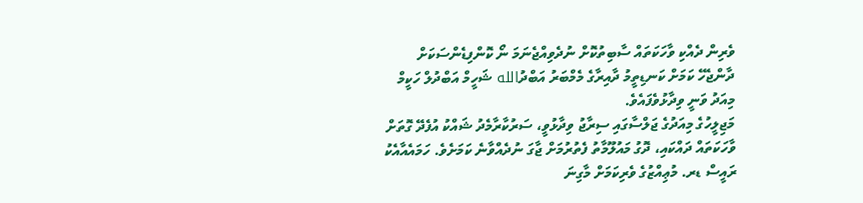ވެރިން ދެއްކި ވާހަކަތައް ސާބިތުކޮށް ނުދެވިއްޖެނަމަ ނޯ ކޮންފިޑެންސަކަށް ދާންޖެހޭ ކަމަށް ކަނޑިތީމު ދާއިރާގެ މެމްބަރު އަބްދުالله ޝަހީމް އަބްދުލް ހަކީމް މިއަދު ވަނީ ވިދާޅުވެފައެވެ.
މަޖިލީހުގެ މިއަދުގެ ޖަލްސާގައި ސިރާޖު ވިދާޅުވީ، ސަރުކާރާމެދު ޝައްކު އުފެދޭ ގޮތަށް ވާހަކަތައް ދައްކައި، ދޮގު މައުލޫމާތު ފެތުރުމަށް ޖާގަ ނުދެއްވާނެ ކަމަށެވެ. ހަމައެއާއެކު ރައީސް ޑރ. މުޢިއްޒުގެ ވެރިކަމަށް މާގިނަ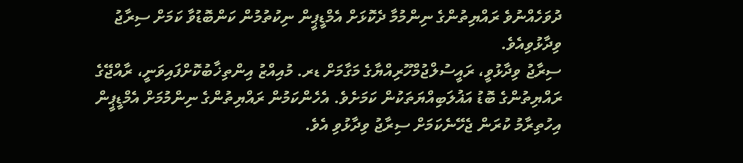ދުވަހެއްނުވެ ރައްޔިތުންގެ ނިންމުމާ ދެކޮޅަށް އެމްޑީޕީން ނިކުތުމުން ކަންބޮޑުވާ ކަމަށް ސިރާޖު ވިދާޅުވިއެވެ.
ސިރާޖު ވިދާޅުވީ، ރައީސުލްޖުމްހޫރިއްޔާގެ މަގާމަށް ޑރ. މުއިއްޒު އިންތިޚާބުކޮށްފައިވަނީ، ރާއްޖޭގެ ރައްޔިތުންގެ ބޮޑު އަޣުލަބިއްޔަތަކުން ކަމަށެވެ. އެހެންކަމުން ރައްޔިތުންގެ ނިންމުމަށް އެމްޑީޕީން އިހުތިރާމު ކުރަން ޖެހޭނެކަމަށް ސިރާޖު ވިދާޅުވި އެވެ.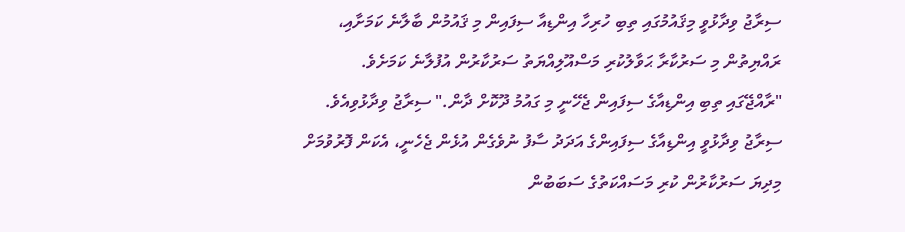ސިރާޖު ވިދާޅުވީ މިޤައުމުގައި ތިބި ހުރިހާ އިންޑިއާ ސިފައިން މި ޤައުމުން ބާލާނެ ކަމަށާއި، ރައްޔިތުން މި ސަރުކާރާ ޙަވާލުކުރި މަސްއޫލިއްޔަތު ސަރުކާރުން އުފުލާނެ ކަމަށެވެ.
"ރާއްޖޭގައި ތިބި އިންޑިއާގެ ސިފައިން ޖެހޭނީ މި ގައުމު ދޫކޮށް ދާން." ސިރާޖު ވިދާޅުވިއެވެ.
ސިރާޖު ވިދާޅުވީ އިންޑިއާގެ ސިފައިންގެ އަދަދު ސާފު ނުވެގެން އުޅެން ޖެހެނީ، އެކަން ފޮރުވުމަށް މިދިޔަ ސަރުކާރުން ކުރި މަސައްކަތުގެ ސަބަބުން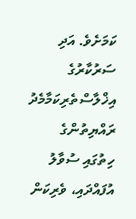ކަމަށެވެ. އަދި ސަރުކާރުގެ އިޚްލާސްތެރިކަމާމެދު ރައްޔިތުންގެ ހިތުގައި ސުވާލު އުފައްދައި، ވެރިކަން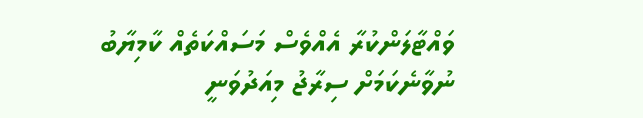ވައްޓާލަންކުރާ އެއްވެސް މަސައްކަތެއް ކާމިޔާބު ނުވާނެކަމަށް ސިރާޖު މިއަދުވަނީ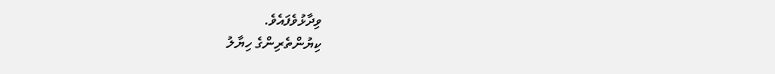ވިދާޅުވެފައެވެ.
ކިޔުންތެރިންގެ ހިޔާލު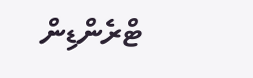ޓްރެންޑިން